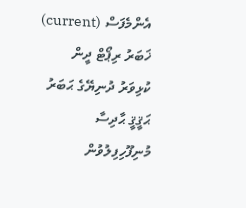އެންމެފަސް (current) ޚަބަރު ރިޕޯޓް ދީން ކުޅިވަރު ދުނިޔޭގެ ޙަބަރު ޙަޤީޤީ ޙާދިސާ މުނިފޫހިފިލުވުން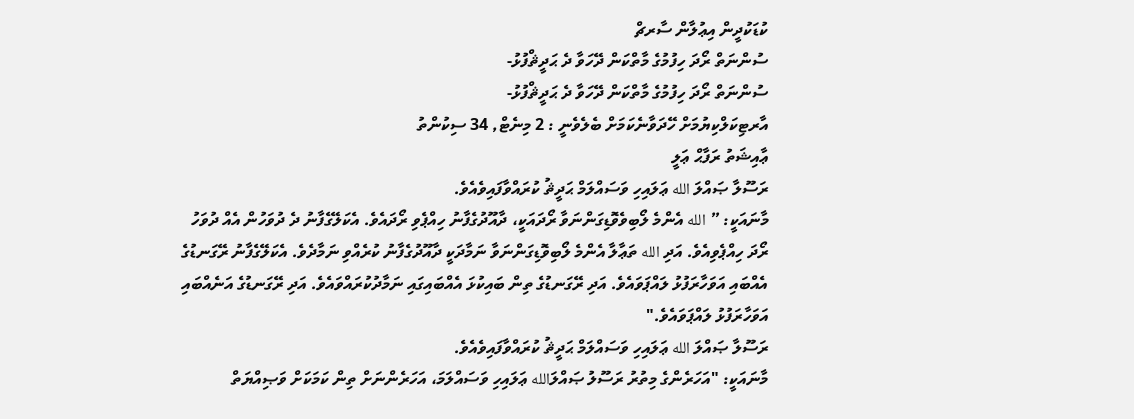ކުޑަކުދީން އިޢުލާން ސާރޗް
ސުންނަތް ރޯދަ ހިފުމުގެ މާތްކަން ދޭހަވާ ދެ ޙަދީޘްފުޅު-
ސުންނަތް ރޯދަ ހިފުމުގެ މާތްކަން ދޭހަވާ ދެ ޙަދީޘްފުޅު-
އާރޓިކަލްކިޔުމަށް ހޭދަވާނެކަމަށް ބެލެވެނީ : 2 މިނެޓް, 34 ސިކުންތު
ޢާއިޝަތު ރަފާޙް ޢަލީ
ރަސޫލާ ޞައްލަ الله ޢަލައިހި ވަސައްލަމް ޙަދީޘު ކުރައްވާފައިވެއެވެ.
މާނައަކީ: ” الله އެންމެ ލޯބިވެވޮޑިގަންނަވާ ރޯދައަކީ، ދާއޫދުގެފާނު ހިއްޕެވި ރޯދައެވެ. އެކަލޭގެފާނު ދެ ދުވަހުން އެއް ދުވަހު ރޯދަ ހިއްޕެވިއެވެ. އަދި الله ތަޢާލާ އެންމެ ލޯބިވޮޑިގަންނަވާ ނަމާދަކީ ދާއޫދުގެފާނު ކުރެއްވި ނަމާދެވެ. އެކަލޭގެފާނު ރޭގަނޑުގެ އެއްބައި އަވަހާރަފުޅު ލައްޕަވައެވެ. އަދި ރޭގަނޑުގެ ތިން ބައިކުޅަ އެއްބައިގައި ނަމާދުކުރައްވައެވެ. އަދި ރޭގަނޑުގެ އަނެއްބައި އަވަހާރަފުޅު ލައްޕަވައެވެ."
ރަސޫލާ ޞައްލަ الله ޢަލައިހި ވަސައްލަމް ޙަދީޘު ކުރައްވާފައިވެއެވެ.
މާނައަކީ: "އަހަރެންގެ މިތުރު ރަސޫލު ޞައްލަالله ޢަލައިހި ވަސައްލަމަ، އަހަރެންނަށް ތިން ކަމަކަށް ވަޞިއްޔަތް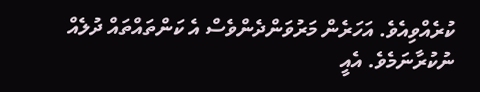ކުރެއްވިއެވެ. އަހަރެން މަރުވަންދެންވެސް އެ ކަންތައްތައް ދުލެއް ނުކުރާނަމެވެ. އެއީ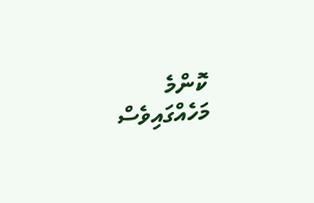ކޮންމެ މަހެއްގައިވެސް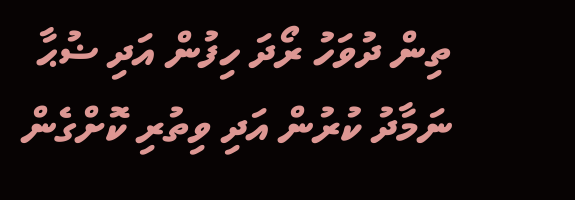ތިން ދުވަހު ރޯދަ ހިފުން އަދި ޟުޙާ ނަމާދު ކުރުން އަދި ވިތުރި ކޮށްގެން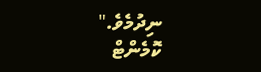ނިދުމެވެ."
ކޮމެންޓް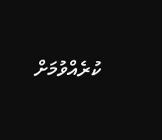ކުރެއްވުމަށް